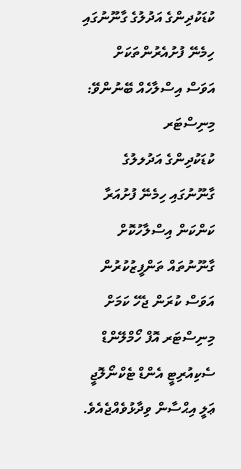ކުޑަކުދިންގެ އަދުލުގެ ގާނޫނުގައި ހިމެނޭ ފުށުއެރުންތަކަށް އަވަސް އިސްލާހެއް ބޭނުންވޭ: މިނިސްޓަރ
ކުޑަކުދިންގެ އަދުލލުގެ ގާނޫނުގައި ހިމެނޭ ފުށުއަރާ ކަންކަން އިސްލާހުކޮށް ގާނޫނުތައް ތަންފީޒުކުރުން އަވަސް ކުރަން ޖެހޭ ކަމަށް މިނިސްޓަރ އޮފް ހޯމްލޭންޑް ސެކިއުރިޓީ އެންޑް ޓެކްނޯލޮޖީ ޢަލީ އިޙްސާން ވިދާޅުވެއްޖެއެވެ.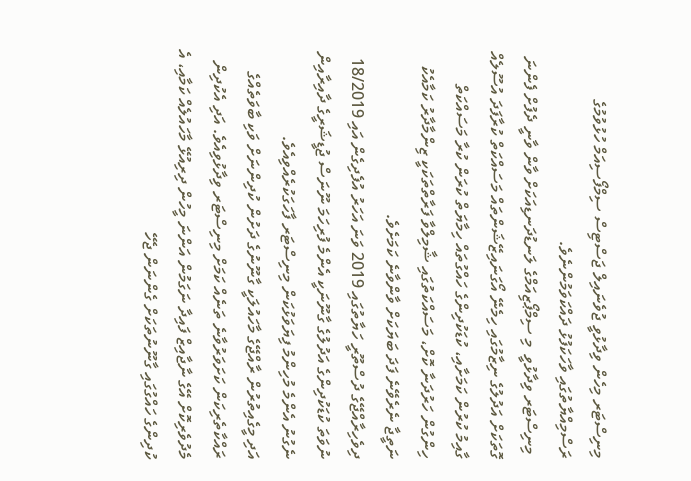މިނިސްޓަރ މިހެން ވިދާޅުވީ ޖުވެނައިލް ޖަސްޓިސް ސިމްފޯސިއަމް ހުޅުވުމުގެ ރަސްމިއްޔާތުގައި ވާހަކަފުޅު ދައްކަވަމުންނެވެ.
 މިނިސްޓަރ ވިދާޅުވީ  މި ސިމްޕޯޒިއަމްގެ ލަނޑުދަނޑިއަކަށް ވާން ވާނީ ދެފުށް ފެންނަ ގޮތަކަށް އަދުލުގެ ނިޒާމުގައި ހިމެނޭ އޯގަނައިޒޭޝަންތައް މަސައްކަތް ކުރާފަދަ އުސޫލެއް ގާއިމު ކުރުން ކަމަށާއި، ކުޑަކުދިންގެ ހައްގުތައް ހިމާޔަތް ކުރަން ކުރާ މަސައްކަތް ހިންގުން ހަރުދަނާ ކޮށް، މަސައްކަތުގައި ޝާމިލްވާ ފަރާތްތަކަކީ ޒިންމާދާރު ކަމާއެކު ނަތީޖާ ނެރެވޭނެ ފަދަ ބަޔަކަށް ވާންވާނެ ކަމަށެވެ.
ދިވެހިރާއްޖޭގެ ދުސްތޫރީ ހަޔާތުގައި 2019 ވަނަ އަހަރު އުފެދިގެން އައި 18/2019 ނުވަތަ ކުޑަކުދިންގެ އަދުލުގެ ގާނޫނަކީ އެންމެ ފުރިހަމަ ނޫނަސް ޖުޑީޝަރީގެ ދާއިރާއިން ނެގުނު އެންމެ މުހިންމު ފިޔަވަޅުކަން މިނިސްޓަރ ފާހަގަކުރެއްވިއެވެ.
އަދި މީގެއިތުރުން ރާއްޖޭގެ މާހައުލަކީ ގާނޫނުގެ ދަށުން ކުދިންނަށް ވަކި ބާވަތެއްގެ ރައްކާތެރިކަން ކަށަވަރުވާނެ ތަނެއް ކަމަށް މިނިސްޓަރ ވިދާޅުވިއެވެ. އަދި އެކުދިން މެދުވެރިކޮށް އޭގެ ނާޖާއިޒް ފައިދާ ނަގަމުން އަންނަ މީހުން ދިރިއުޅޭ މާހައުލެއް ކަމާއި، އެ ކުދިންގެ ހައްގުގައި ގާނޫނުތަކަށް ގެންނަން ޖެހޭ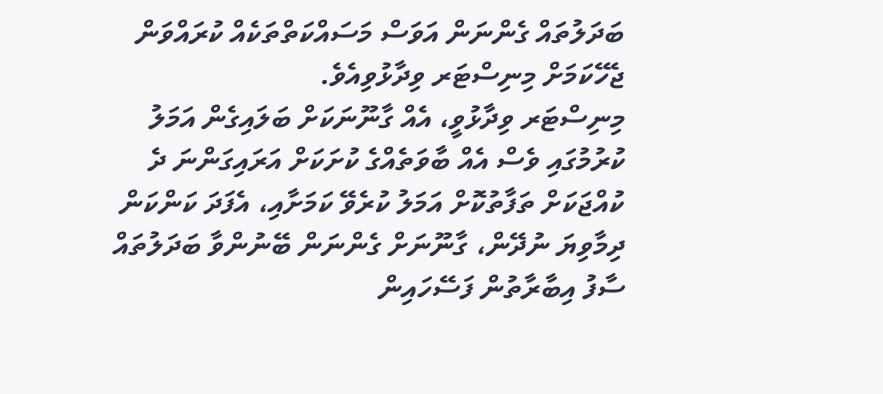ބަދަލުތައް ގެންނަން އަވަސް މަސައްކަތްތަކެއް ކުރައްވަން ޖެހޭކަމަށް މިނިސްޓަރ ވިދާޅުވިއެވެ.
މިނިސްޓަރ ވިދާޅުވީ، އެއް ގާނޫނަކަށް ބަލައިގެން އަމަލު ކުރުމުގައި ވެސް އެއް ބާވަތެއްގެ ކުށަކަށް އަރައިގަންނަ ދެ ކުއްޖަކަށް ތަފާތުކޮށް އަމަލު ކުރެވޭ ކަމަށާއި، އެފަދަ ކަންކަން ދިމާވިޔަ ނުދޭން، ގާނޫނަށް ގެންނަން ބޭނުންވާ ބަދަލުތައް ސާފު އިބާރާތުން ފަސޭހައިން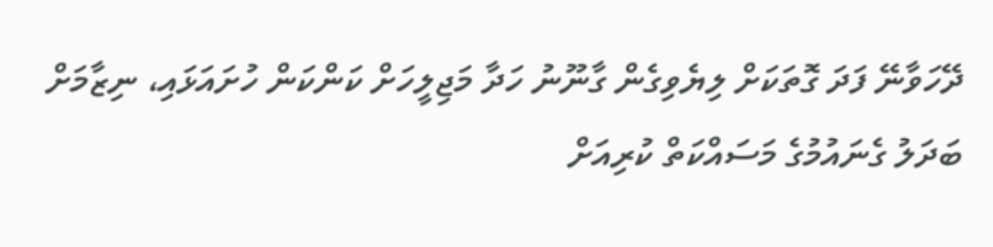ދޭހަވާނޭ ފަދަ ގޮތަކަށް ލިޔެވިގެން ގާނޫނު ހަދާ މަޖިލީހަށް ކަންކަން ހުށައަޅައި، ނިޒާމަށް ބަދަލު ގެނައުމުގެ މަސައްކަތް ކުރިއަށް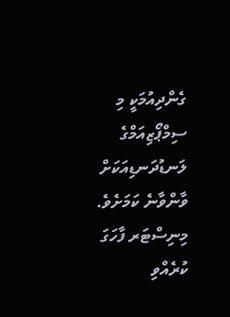ގެންދިއުމަކީ މި ސިމްޕޯޒިއަމްގެ ލަނޑުދަނޑިއަކަށް ވާންވާނެ ކަމަށެވެ.
މިނިސްޓަރ ފާހަގަ ކުރެއްވި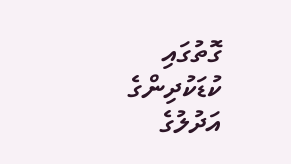ގޮތުގައި ކުޑަކުދިންގެ އަދުލުގެ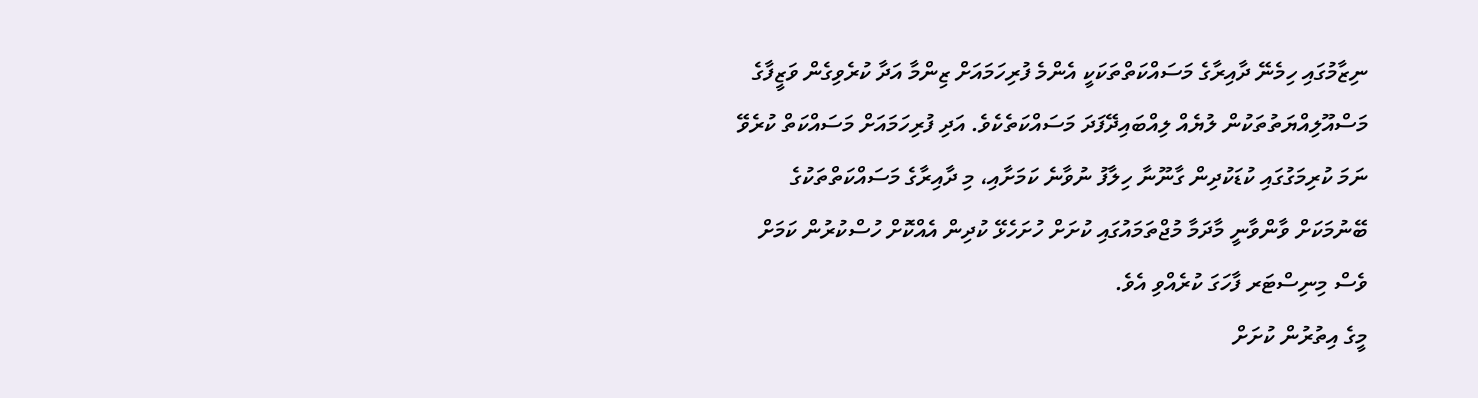ނިޒާމުގައި ހިމެނޭ ދާއިރާގެ މަސައްކަތްތަކަކީ އެންމެ ފުރިހަމައަށް ޒިންމާ އަދާ ކުރެވިގެން ވަޒީފާގެ މަސްއޫލިއްޔަތުތަކުން ލުޔެއް ލިއްބައިދޭފަދަ މަސައްކަތެކެވެ. އަދި ފުރިހަމައަށް މަސައްކަތް ކުރެވޭ ނަމަ ކުރިމަގުގައި ކުޑަކުދިން ގާނޫނާ ހިލާފު ނުވާނެ ކަމަށާއި، މި ދާއިރާގެ މަސައްކަތްތަކުގެ ބޭނުމަކަށް ވާންވާނީ މާދަމާ މުޖްތަމައުގައި ކުށަށް ހުށަހެޅޭ ކުދިން އެއްކޮށް ހުސްކުރުން ކަމަށް ވެސް މިނިސްޓަރ ފާހަގަ ކުރެއްވި އެވެ.
މީގެ އިތުރުން ކުށަށް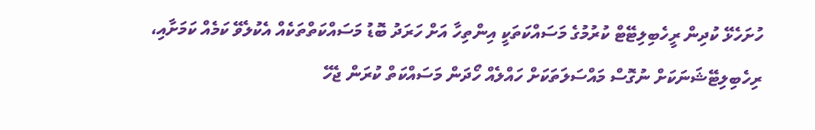ހުށަހެޅޭ ކުދިން ރީހެބިލިޓޭޓް ކުރުމުގެ މަސައްކަތަކީ އިންތިހާ އަށް ހަރަދު ބޮޑު މަސައްކަތްތަކެއް އެކުލެވޭ ކަމެއް ކަމަށާއި، ރިހެބިލިޓޭޝަނަކަށް ނުގޮސް މައްސަލަތަކަށް ހައްލެއް ހޯދަން މަސައްކަތް ކުރަން ޖެހޭ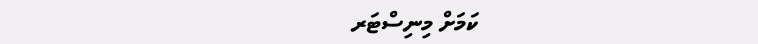ކަމަށް މިނިސްޓަރ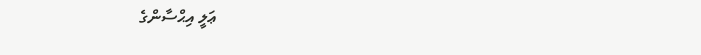ޢަލީ އިޙްސާންގެ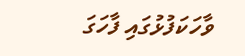ވާހަކަފުޅުގައި ފާހަގަ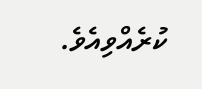ކުރެއްވިއެވެ.